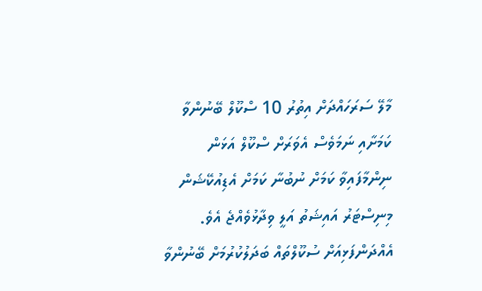މާލޭ ސަރަހައްދަށް އިތުރު 10 ސްކޫލް ބޭނުންވާ ކަމަށާއި ނަމަވެސް އެވަރަށް ސްކޫލް އަޅަން ނިންމާފައިވާ ކަމަށް ނުބުނާ ކަމަށް އެޑިއުކޭޝަން މިނިސްޓަރު އައިޝަތު އަލީ ވިދާޅުވެއްޖެ އެވެ.
އެއްދަންފަޅިއަށް ސުކޫލްތައް ބަދަލުކުރުމަށް ބޭނުންވާ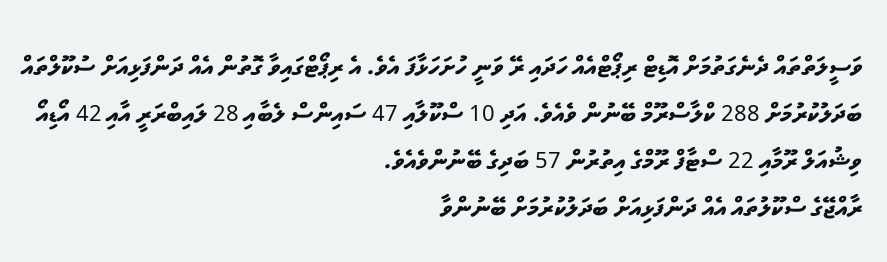ވަސީލަތްތައް ދެނެގަތުމަށް އޮޑިޓް ރިޕޯޓްއެއް ހަދައި ރޭ ވަނީ ހުށަހަޅާފަ އެވެ. އެ ރިޕޯޓްގައިވާ ގޮތުން އެއް ދަންފަޅިއަށް ސުކޫލްތައް ބަދަލުކުރުމަށް 288 ކްލާސްރޫމް ބޭނުން ވެއެވެ. އަދި 10 ސްކޫލާއި 47 ސައިންސް ލެބާއި 28 ލައިބްރަރީ އާއި 42 އޯޑިއޯ ވިޝުއަލް ރޫމާއި 22 ސްޓާފް ރޫމްގެ އިތުރުން 57 ބަދިގެ ބޭނުންވެއެވެ.
ރާއްޖޭގެ ސްކޫލުތައް އެއް ދަންފަޅިއަށް ބަދަލުކުރުމަށް ބޭނުންވާ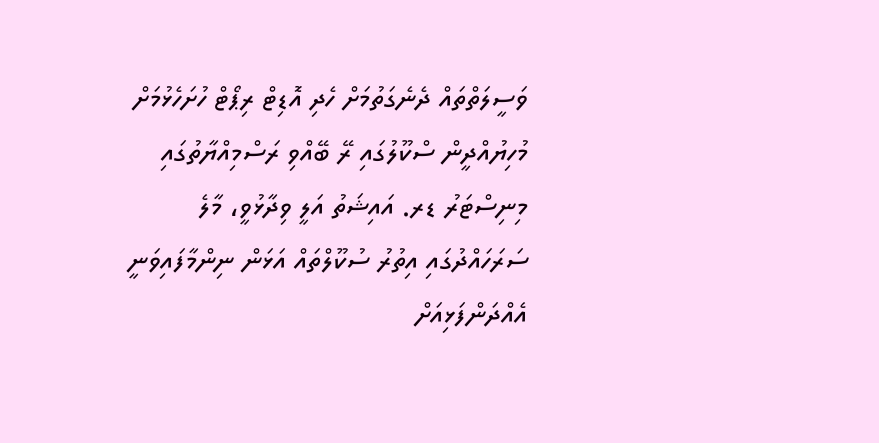ވަސީލަތްތައް ދެނެގަތުމަށް ހެދި އޮޑިޓް ރިޕޯޓް ހުށަހެޅުމަށް މުހިޔުއްދީން ސްކޫލުގައި ރޭ ބޭއްވި ރަސްމިއްޔާތުގައި މިނިސްޓަރު ޑރ. އައިޝަތު އަލީ ވިދާޅުވީ، މާލެ ސަރަހައްދުގައި އިތުރު ސުކޫލްތައް އަޅަން ނިންމާފައިވަނީ އެއްދަންފަޅިއަށް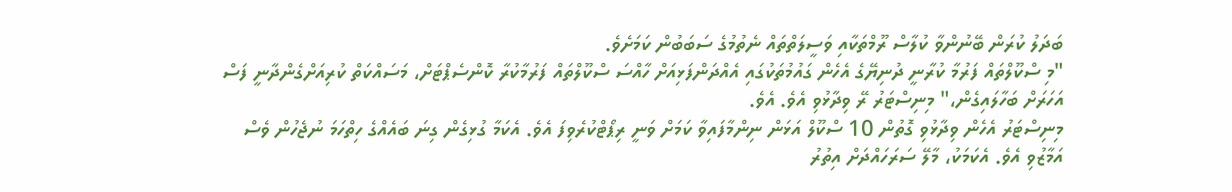ބަދަލު ކުރަން ބޭނުންވާ ކުލާސް ރޫމްތަކާއި ވަސީލަތްތައް ނެތުމުގެ ސަބަބުން ކަމަށެވެ.
"މި ސްކޫލްތައް ފަރުމާ ކުރާނީ ދުނިޔޭގެ އެހެން ގައުމުތަކުގައި އެއްދަންފަޅިއަށް ހާއްސަ ސްކޫލްތައް ފަރުމާކުރާ ކޮންސެޕްޓަށް، މަސައްކަތް ކުރިއަށްގެންދާނީ ފަސް އަހަރަށް ބަހާލައިގެން،" މިނިސްޓަރު ރޭ ވިދާޅުވި އެވެ. އެވެ.
މިނިސްޓަރު އެހެން ވިދާޅުވި ގޮތުން 10 ސްކޫލް އަޅަން ނިންމާފައިވާ ކަމަށް ވަނީ ރިޕޯޓްކުރެވިފަ އެވެ. އެކަމާ ގުޅިގެން ގިނަ ބައެއްގެ ހިތްހަމަ ނުޖެހުން ވެސް އަމާޒުވި އެވެ. އެކަމަކު، މާލޭ ސަރަހައްދަށް އިތުރު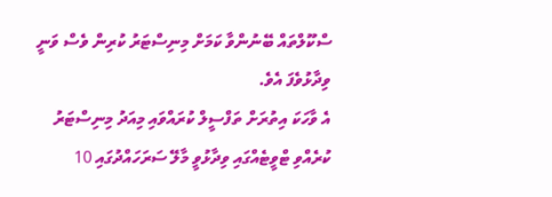ސްކޫލްތައް ބޭނުންވާ ކަމަށް މިނިސްޓަރު ކުރިން ވެސް ވަނީ ވިދާޅުވެފަ އެވެ.
އެ ވާހަކަ އިތުރަށް ތަފްސީލް ކުރައްވައި މިއަދު މިނިސްޓަރު ކުރެއްވި ޓްވީޓެއްގައި ވިދާޅުވީ މާލޭ ސަރަހައްދުގައި 10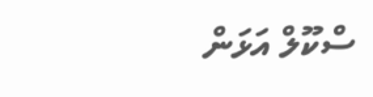ސްކޫލް އަޅަން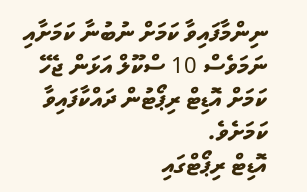ނިންމާފައިވާ ކަމަށް ނުބުނާ ކަމަށާއި ނަމަވެސް 10 ސްކޫލް އަޅަން ޖެހޭ ކަމަށް އޮޑިޓް ރިޕޯޓުން ދައްކާފައިވާ ކަމަށެވެ.
އޮޑިޓް ރިޕޯޓްގައި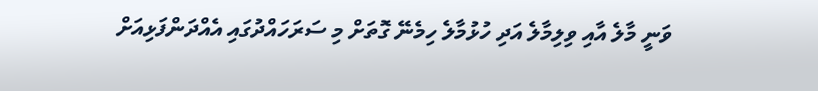ވަނީ މާލެ އާއި ވިލިމާލެ އަދި ހުޅުމާލެ ހިމެނޭ ގޮތަށް މި ސަރަހައްދުގައި އެއްދަންފަޅިއަށް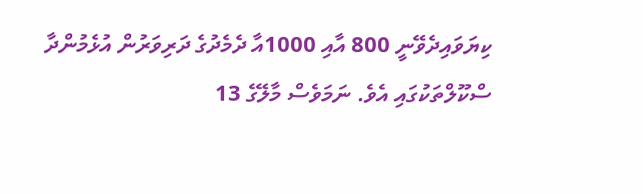ކިޔަވައިދެވޭނީ 800 އާއި 1000އާ ދެމެދުގެ ދަރިވަރުން އުޅެމުންދާ ސްކޫލްތަކުގައި އެވެ. ނަމަވެސް މާލޭގެ 13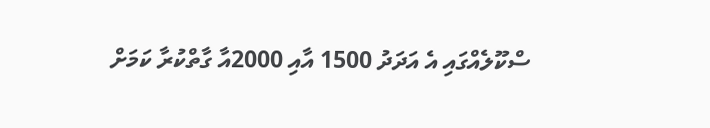ސްކޫލެއްގައި އެ އަދަދު 1500 އާއި 2000އާ ގާތްކުރާ ކަމަށް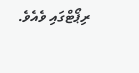ރިޕޯޓްގައި ވެއެވެ.